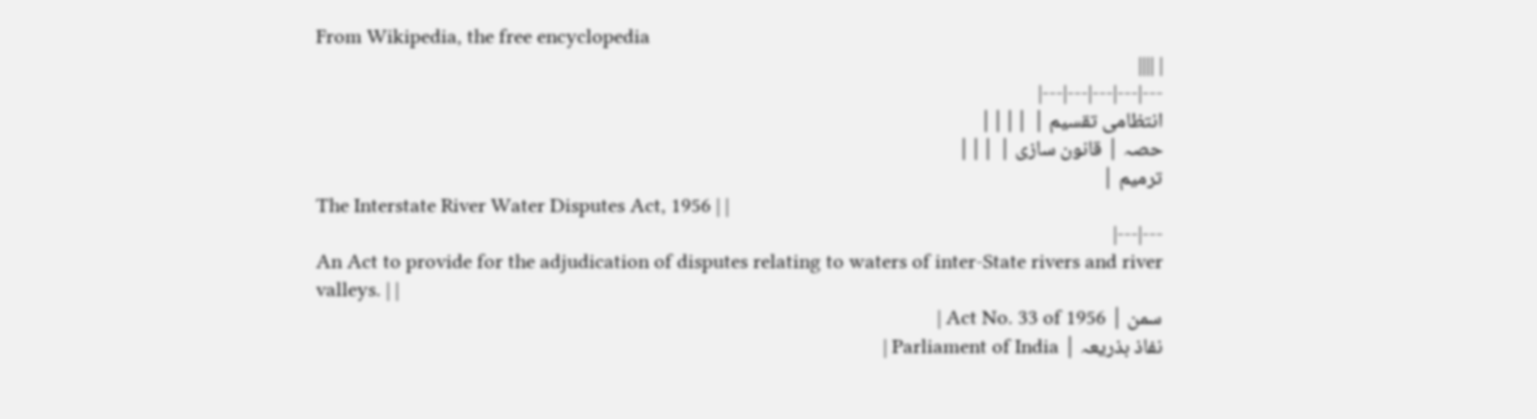From Wikipedia, the free encyclopedia
| ||||
---|---|---|---|---|
انتظامی تقسیم | ||||
حصہ | قانون سازی | |||
ترمیم |
The Interstate River Water Disputes Act, 1956 | |
---|---|
An Act to provide for the adjudication of disputes relating to waters of inter-State rivers and river valleys. | |
سمن | Act No. 33 of 1956 |
نفاذ بذریعہ | Parliament of India |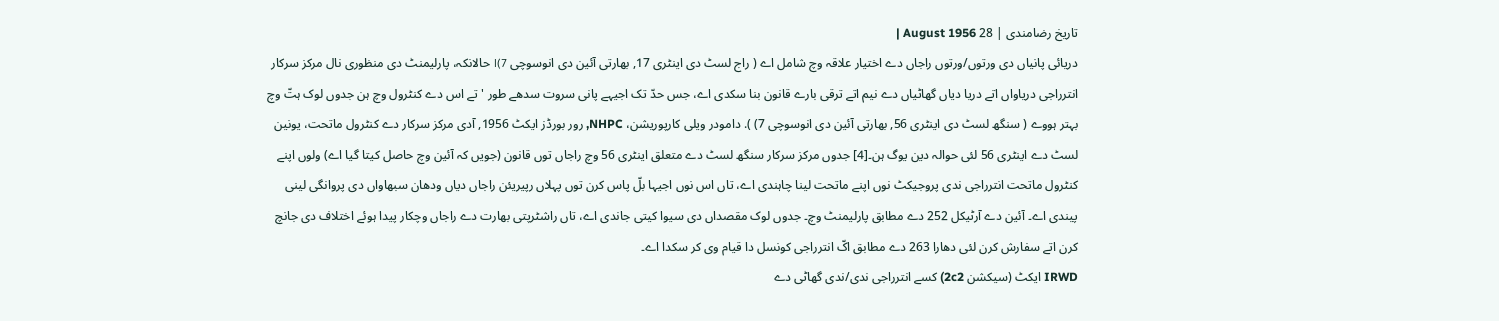تاریخ رضامندی | 28 August 1956 |
دریائی پانیاں دی ورتوں/ورتوں راجاں دے اختیار علاقہ وچ شامل اے ( راج لسٹ دی اینٹری 17, بھارتی آئین دی انوسوچی 7)। حالانکہ، پارلیمنٹ دی منظوری نال مرکز سرکار انترراجی دریاواں اتے دریا دیاں گھاٹیاں دے نیم اتے ترقی بارے قانون بنا سکدی اے، جس حدّ تک اجیہے پانی سروت سدھے طور 'تے اس دے کنٹرول وچ ہن جدوں لوک ہتّ وچ بہتر ہووے ( سنگھ لسٹ دی اینٹری 56, بھارتی آئین دی انوسوچی 7) ). دامودر ویلی کارپوریشن، NHPC, رور بورڈز ایکٹ 1956, آدی مرکز سرکار دے کنٹرول ماتحت، یونین لسٹ دے اینٹری 56 لئی حوالہ دین یوگ ہن۔[4] جدوں مرکز سرکار سنگھ لسٹ دے متعلق اینٹری 56 وچ راجاں توں قانون (جویں کہ آئین وچ حاصل کیتا گیا اے) ولوں اپنے کنٹرول ماتحت انترراجی ندی پروجیکٹ نوں اپنے ماتحت لینا چاہندی اے، تاں اس نوں اجیہا بلّ پاس کرن توں پہلاں رپیریئن راجاں دیاں ودھان سبھاواں دی پروانگی لینی پیندی اے۔ آئین دے آرٹیکل 252 دے مطابق پارلیمنٹ وچ۔ جدوں لوک مقصداں دی سیوا کیتی جاندی اے، تاں راشٹرپتی بھارت دے راجاں وچکار پیدا ہوئے اختلاف دی جانچ کرن اتے سفارش کرن لئی دھارا 263 دے مطابق اکّ انترراجی کونسل دا قیام وی کر سکدا اے۔
IRWD ایکٹ (سیکشن 2c2) کسے انترراجی ندی/ندی گھاٹی دے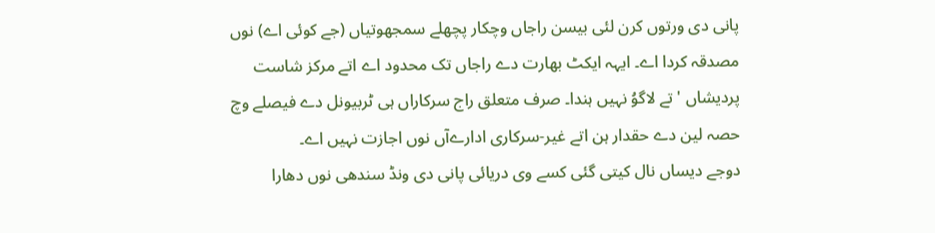پانی دی ورتوں کرن لئی بیسن راجاں وچکار پچھلے سمجھوتیاں (جے کوئی اے) نوں مصدقہ کردا اے۔ ایہہ ایکٹ بھارت دے راجاں تک محدود اے اتے مرکز شاست پردیشاں 'تے لاگوُ نہیں ہندا۔ صرف متعلق راج سرکاراں ہی ٹربیونل دے فیصلے وچ حصہ لین دے حقدار ہن اتے غیر-سرکاری ادارےآں نوں اجازت نہیں اے۔
دوجے دیساں نال کیتی گئی کسے وی دریائی پانی دی ونڈ سندھی نوں دھارا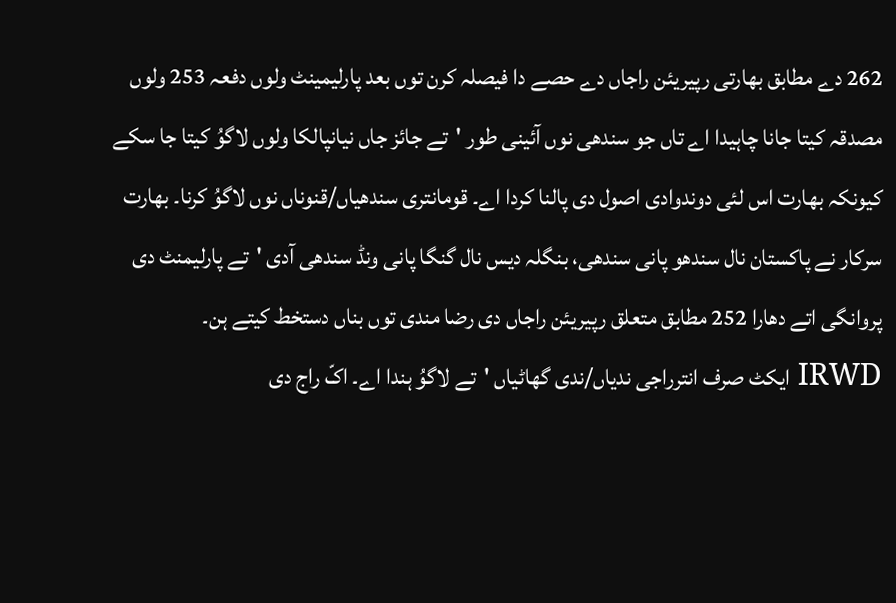262 دے مطابق بھارتی رپیریئن راجاں دے حصے دا فیصلہ کرن توں بعد پارلیمینٹ ولوں دفعہ 253 ولوں مصدقہ کیتا جانا چاہیدا اے تاں جو سندھی نوں آئینی طور 'تے جائز جاں نیانپالکا ولوں لاگوُ کیتا جا سکے کیونکہ بھارت اس لئی دوندوادی اصول دی پالنا کردا اے۔ قومانتری سندھیاں/قنوناں نوں لاگوُ کرنا۔ بھارت سرکار نے پاکستان نال سندھو پانی سندھی، بنگلہ دیس نال گنگا پانی ونڈ سندھی آدی 'تے پارلیمنٹ دی پروانگی اتے دھارا 252 مطابق متعلق رپیریئن راجاں دی رضا مندی توں بناں دستخط کیتے ہن۔
IRWD ایکٹ صرف انترراجی ندیاں/ندی گھاٹیاں 'تے لاگوُ ہندا اے۔ اکّ راج دی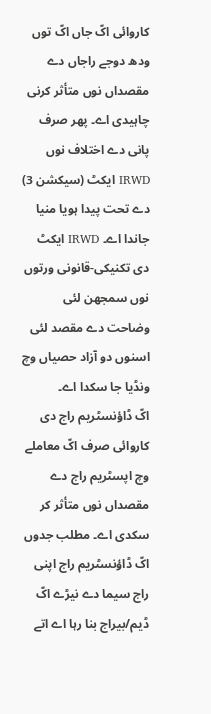کاروائی اکّ جاں اکّ توں ودھ دوجے راجاں دے مقصداں نوں متأثر کرنی چاہیدی اے۔ پھر صرف پانی دے اختلاف نوں IRWD ایکٹ (سیکشن 3) دے تحت پیدا ہویا منیا جاندا اے۔ IRWD ایکٹ دی تکنیکی-قانونی ورتوں نوں سمجھن لئی وضاحت دے مقصد لئی اسنوں دو آزاد حصیاں وچ ونڈیا جا سکدا اے۔
اکّ ڈاؤنسٹریم راج دی کاروائی صرف اکّ معاملے وچ اپسٹریم راج دے مقصداں نوں متأثر کر سکدی اے۔ مطلب جدوں اکّ ڈاؤنسٹریم راج اپنی راج سیما دے نیڑے اکّ ڈیم/بیراج بنا رہا اے اتے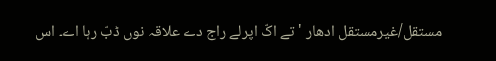مستقل/غیرمستقل ادھار 'تے اکّ اپرلے راج دے علاقہ نوں ڈبّ رہا اے۔ اس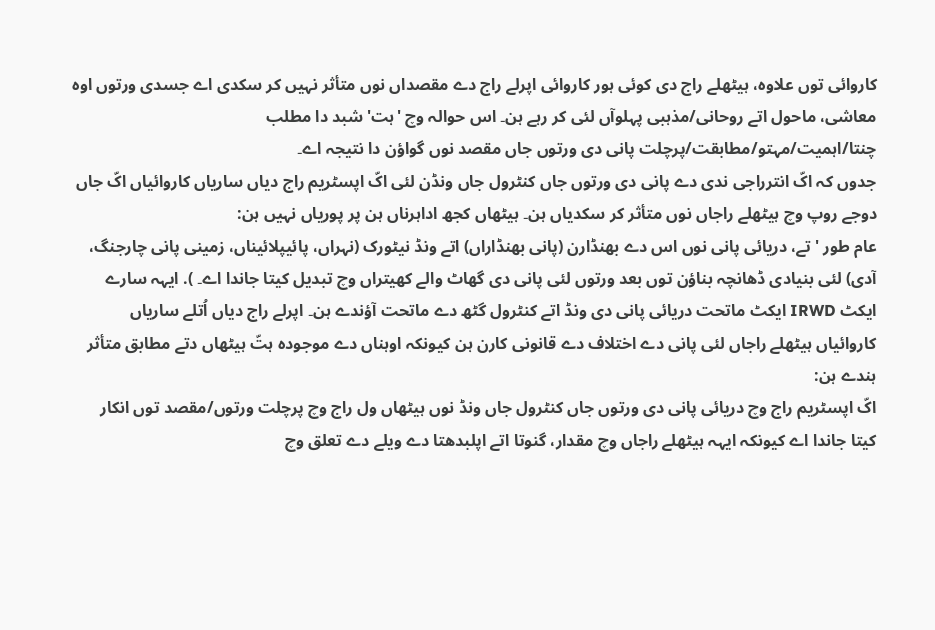کاروائی توں علاوہ، ہیٹھلے راج دی کوئی ہور کاروائی اپرلے راج دے مقصداں نوں متأثر نہیں کر سکدی اے جسدی ورتوں اوہ معاشی، ماحول اتے روحانی/مذہبی پہلوآں لئی کر رہے ہن۔ اس حوالہ وچ 'ہت' شبد دا مطلب چنتا/اہمیت/مہتو/مطابقت/پرچلت پانی دی ورتوں جاں مقصد نوں گواؤن دا نتیجہ اے۔
جدوں کہ اکّ انترراجی ندی دے پانی دی ورتوں جاں کنٹرول جاں ونڈن لئی اکّ اپسٹریم راج دیاں ساریاں کاروائیاں اکّ جاں دوجے روپ وچ ہیٹھلے راجاں نوں متأثر کر سکدیاں ہن۔ ہیٹھاں کجھ اداہرناں ہن پر پوریاں نہیں ہن:
عام طور 'تے، دریائی پانی نوں اس دے بھنڈارن (پانی بھنڈاراں) اتے ونڈ نیٹورک (نہراں، پائیپلائیناں، زمینی پانی چارجنگ، آدی) لئی بنیادی ڈھانچہ بناؤن توں بعد ورتوں لئی پانی دی گھاٹ والے کھیتراں وچ تبدیل کیتا جاندا اے۔ ). ایہہ سارے ایکٹ IRWD ایکٹ ماتحت دریائی پانی دی ونڈ اتے کنٹرول گٹھ دے ماتحت آؤندے ہن۔ اپرلے راج دیاں اُتلے ساریاں کاروائیاں ہیٹھلے راجاں لئی پانی دے اختلاف دے قانونی کارن ہن کیونکہ اوہناں دے موجودہ ہتّ ہیٹھاں دتے مطابق متأثر ہندے ہن:
اکّ اپسٹریم راج وچ دریائی پانی دی ورتوں جاں کنٹرول جاں ونڈ نوں ہیٹھاں ول راج وچ پرچلت ورتوں/مقصد توں انکار کیتا جاندا اے کیونکہ ایہہ ہیٹھلے راجاں وچ مقدار، گنوتا اتے اپلبدھتا دے ویلے دے تعلق وچ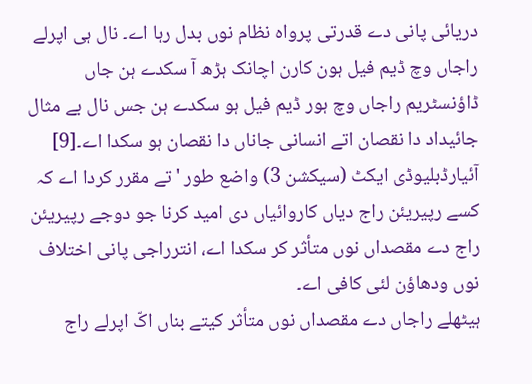دریائی پانی دے قدرتی پرواہ نظام نوں بدل رہا اے۔ نال ہی اپرلے راجاں وچ ڈیم فیل ہون کارن اچانک ہڑھ آ سکدے ہن جاں ڈاؤنسٹریم راجاں وچ ہور ڈیم فیل ہو سکدے ہن جس نال بے مثال جائیداد دا نقصان اتے انسانی جاناں دا نقصان ہو سکدا اے۔[9] آئیارڈبلیوڈی ایکٹ (سیکشن 3) واضع طور 'تے مقرر کردا اے کہ کسے رپیریئن راج دیاں کاروائیاں دی امید کرنا جو دوجے رپیریئن راج دے مقصداں نوں متأثر کر سکدا اے، انترراجی پانی اختلاف نوں ودھاؤن لئی کافی اے۔
ہیٹھلے راجاں دے مقصداں نوں متأثر کیتے بناں اکّ اپرلے راج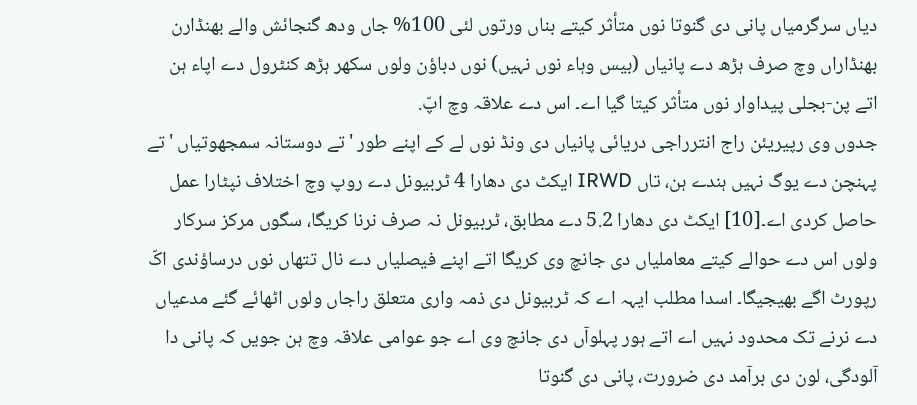دیاں سرگرمیاں پانی دی گنوتا نوں متأثر کیتے بناں ورتوں لئی 100% جاں ودھ گنجائش والے بھنڈارن بھنڈاراں وچ صرف ہڑھ دے پانیاں (بیس وہاء نوں نہیں) نوں دباؤن ولوں سکھر ہڑھ کنٹرول دے اپاء ہن اتے پن-بجلی پیداوار نوں متأثر کیتا گیا اے۔ اس دے علاقہ وچ اپّ.
جدوں وی رپیریئن راج انترراجی دریائی پانیاں دی ونڈ نوں لے کے اپنے طور 'تے دوستانہ سمجھوتیاں 'تے پہنچن دے یوگ نہیں ہندے ہن، تاں IRWD ایکٹ دی دھارا 4 ٹربیونل دے روپ وچ اختلاف نپٹارا عمل حاصل کردی اے۔[10] ایکٹ دی دھارا 5.2 دے مطابق، ٹربیونل نہ صرف نرنا کریگا، سگوں مرکز سرکار ولوں اس دے حوالے کیتے معاملیاں دی جانچ وی کریگا اتے اپنے فیصلیاں دے نال تتھاں نوں درساؤندی اکّ رپورٹ اگے بھیجیگا۔ اسدا مطلب ایہہ اے کہ ٹربیونل دی ذمہ واری متعلق راجاں ولوں اٹھائے گئے مدعیاں دے نرنے تک محدود نہیں اے اتے ہور پہلوآں دی جانچ وی اے جو عوامی علاقہ وچ ہن جویں کہ پانی دا آلودگی، لون دی برآمد دی ضرورت، پانی دی گنوتا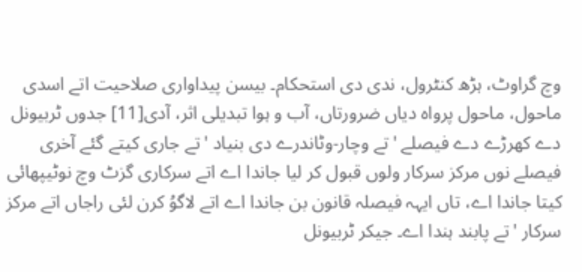وچ گراوٹ، ہڑھ کنٹرول، ندی دی استحکام۔ بیسن پیداواری صلاحیت اتے اسدی ماحول، ماحول پرواہ دیاں ضرورتاں، آب و ہوا تبدیلی اثر، آدی[11] جدوں ٹربیونل دے کھرڑے دے فیصلے 'تے وچار-وٹاندرے دی بنیاد 'تے جاری کیتے گئے آخری فیصلے نوں مرکز سرکار ولوں قبول کر لیا جاندا اے اتے سرکاری گزٹ وچ نوٹیپھائی کیتا جاندا اے، تاں ایہہ فیصلہ قانون بن جاندا اے اتے لاگوُ کرن لئی راجاں اتے مرکز سرکار 'تے پابند ہندا اے۔ جیکر ٹربیونل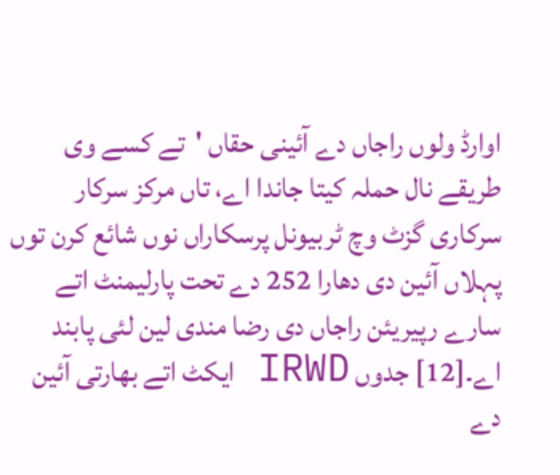اوارڈ ولوں راجاں دے آئینی حقاں 'تے کسے وی طریقے نال حملہ کیتا جاندا اے، تاں مرکز سرکار سرکاری گزٹ وچ ٹربیونل پرسکاراں نوں شائع کرن توں پہلاں آئین دی دھارا 252 دے تحت پارلیمنٹ اتے سارے رپیریئن راجاں دی رضا مندی لین لئی پابند اے۔[12] جدوں IRWD ایکٹ اتے بھارتی آئین دے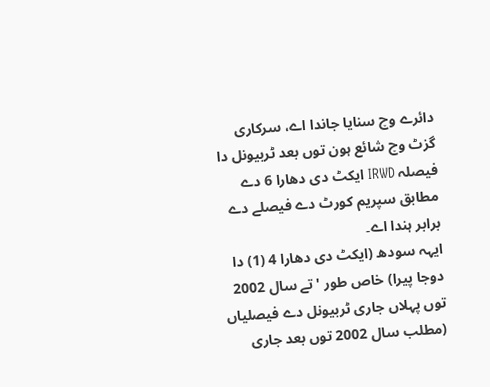دائرے وچ سنایا جاندا اے، سرکاری گزٹ وچ شائع ہون توں بعد ٹربیونل دا فیصلہ IRWD ایکٹ دی دھارا 6 دے مطابق سپریم کورٹ دے فیصلے دے برابر ہندا اے۔
ایہہ سودھ (ایکٹ دی دھارا 4 (1) دا دوجا پیرا) خاص طور 'تے سال 2002 توں پہلاں جاری ٹربیونل دے فیصلیاں (مطلب سال 2002 توں بعد جاری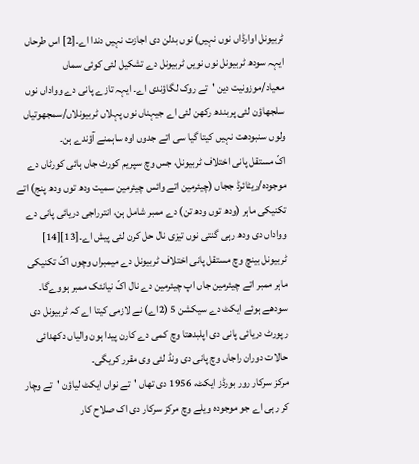ٹربیونل اوارڈاں نوں نہیں) نوں بدلن دی اجازت نہیں دندا اے۔[2] اس طرحاں ایہہ سودھ ٹربیونل نوں نویں ٹربیونل دے تشکیل لئی کوئی سماں معیاد/موزونیت دین 'تے روک لگاؤندی اے۔ ایہہ تازے پانی دے وواداں نوں سلجھاؤن لئی پربندھ رکھن لئی اے جیہناں نوں پہلاں ٹربیونلاں/سمجھوتیاں ولوں سنبودھت نہیں کیتا گیا سی اتے جدوں اوہ ساہمنے آؤندے ہن۔
اکّ مستقل پانی اختلاف ٹربیونل، جس وچ سپریم کورٹ جاں ہائی کورٹاں دے موجودہ/ریٹائرڈ ججاں (چیئرمین اتے وائس چیئرمین سمیت ودھ توں ودھ پنج) اتے تکنیکی ماہر (ودھ توں ودھ تن) دے ممبر شامل ہن، انترراجی دریائی پانی دے وواداں دی ودھ رہی گنتی نوں تیزی نال حل کرن لئی پیش اے۔[13][14] ٹربیونل بینچ وچ مستقل پانی اختلاف ٹربیونل دے میمبراں وچوں اکّ تکنیکی ماہر ممبر اتے چیئرمین جاں اپ چیئرمین دے نال اکّ نیانئک ممبر ہووےگا۔
سودھے ہوئے ایکٹ دے سیکشن 5 (2اے) نے لازمی کیتا اے کہ ٹربیونل دی رپورٹ دریائی پانی دی اپلبدھتا وچ کمی دے کارن پیدا ہون والیاں دکھدائی حالات دوران راجاں وچ پانی دی ونڈ لئی وی مقرر کریگی۔
مرکز سرکار رور بورڈز ایکٹ، 1956 دی تھاں 'تے نواں ایکٹ لیاؤن 'تے وچار کر رہی اے جو موجودہ ویلے وچ مرکز سرکار دی اک صلاح کار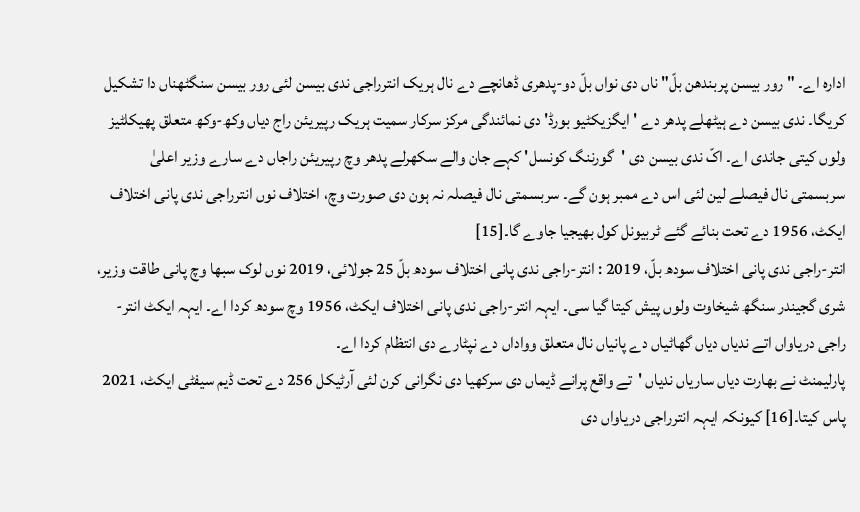ادارہ اے۔ "رور بیسن پربندھن بلّ" ناں دی نواں بلّ دو-پدھری ڈھانچے دے نال ہریک انترراجی ندی بیسن لئی رور بیسن سنگٹھناں دا تشکیل کریگا۔ ندی بیسن دے ہیٹھلے پدھر دے 'ایگزیکٹیو بورڈ' دی نمائندگی مرکز سرکار سمیت ہریک رپیریئن راج دیاں وکھ-وکھ متعلق پھیکلٹیز ولوں کیتی جاندی اے۔ اکّ ندی بیسن دی 'گورننگ کونسل' کہے جان والے سکھرلے پدھر وچ رپیریئن راجاں دے سارے وزیر اعلیٰ سربسمتی نال فیصلے لین لئی اس دے ممبر ہون گے۔ سربسمتی نال فیصلہ نہ ہون دی صورت وچ، اختلاف نوں انترراجی ندی پانی اختلاف ایکٹ، 1956 دے تحت بنائے گئے ٹربیونل کول بھیجیا جاوے گا۔[15]
انتر-راجی ندی پانی اختلاف سودھ بلّ، 2019 : انتر-راجی ندی پانی اختلاف سودھ بلّ 25 جولائی، 2019 نوں لوک سبھا وچ پانی طاقت وزیر، شری گجیندر سنگھ شیخاوت ولوں پیش کیتا گیا سی۔ ایہہ انتر-راجی ندی پانی اختلاف ایکٹ، 1956 وچ سودھ کردا اے۔ ایہہ ایکٹ انتر-راجی دریاواں اتے ندیاں دیاں گھاٹیاں دے پانیاں نال متعلق وواداں دے نپٹارے دی انتظام کردا اے۔
پارلیمنٹ نے بھارت دیاں ساریاں ندیاں 'تے واقع پرانے ڈیماں دی سرکھیا دی نگرانی کرن لئی آرٹیکل 256 دے تحت ڈیم سیفٹی ایکٹ، 2021 پاس کیتا۔[16] کیونکہ ایہہ انترراجی دریاواں دی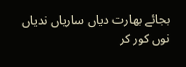بجائے بھارت دیاں ساریاں ندیاں نوں کور کر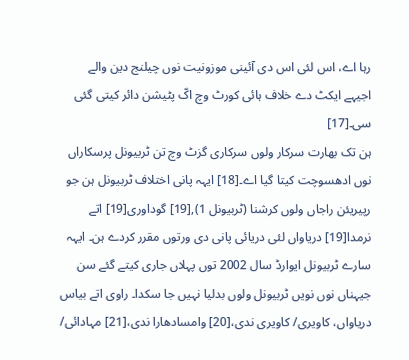رہا اے، اس لئی اس دی آئینی موزونیت نوں چیلنج دین والے اجیہے ایکٹ دے خلاف ہائی کورٹ وچ اکّ پٹیشن دائر کیتی گئی سی۔[17]
ہن تک بھارت سرکار ولوں سرکاری گزٹ وچ تن ٹربیونل پرسکاراں نوں ادھسوچت کیتا گیا اے۔[18] ایہہ پانی اختلاف ٹربیونل ہن جو رپیریئن راجاں ولوں کرشنا (ٹربیونل 1),[19] گوداوری[19] اتے نرمدا[19] دریاواں لئی دریائی پانی دی ورتوں مقرر کردے ہن۔ ایہہ سارے ٹربیونل ایوارڈ سال 2002 توں پہلاں جاری کیتے گئے سن جیہناں نوں نویں ٹربیونل ولوں بدلیا نہیں جا سکدا۔ راوی اتے بیاس دریاواں، کاویری/ کاویری ندی،[20] وامسادھارا ندی،[21] مہادائی/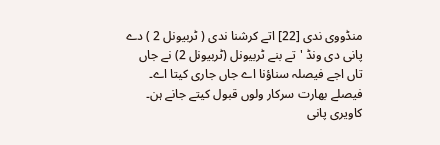منڈووی ندی [22] اتے کرشنا ندی ( ٹربیونل 2 ) دے پانی دی ونڈ 'تے بنے ٹربیونل (ٹربیونل 2) نے جاں تاں اجے فیصلہ سناؤنا اے جاں جاری کیتا اے۔ فیصلے بھارت سرکار ولوں قبول کیتے جانے ہن۔
کاویری پانی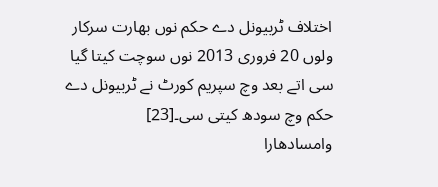اختلاف ٹربیونل دے حکم نوں بھارت سرکار ولوں 20 فروری 2013 نوں سوچت کیتا گیا سی اتے بعد وچ سپریم کورٹ نے ٹربیونل دے حکم وچ سودھ کیتی سی۔[23]
وامسادھارا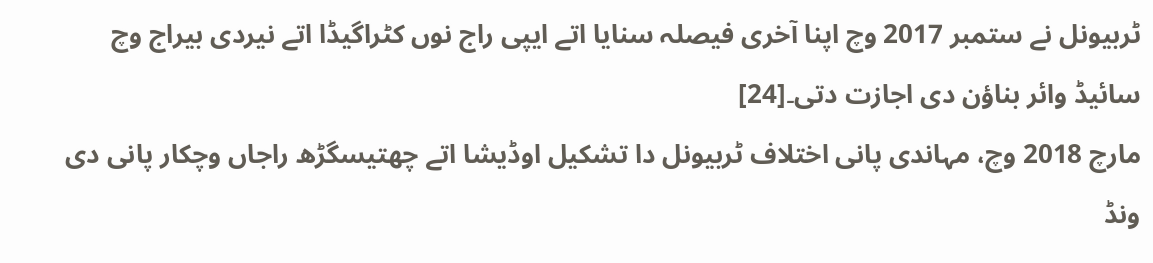ٹربیونل نے ستمبر 2017 وچ اپنا آخری فیصلہ سنایا اتے ایپی راج نوں کٹراگیڈا اتے نیردی بیراج وچ سائیڈ وائر بناؤن دی اجازت دتی۔[24]
مارچ 2018 وچ، مہاندی پانی اختلاف ٹربیونل دا تشکیل اوڈیشا اتے چھتیسگڑھ راجاں وچکار پانی دی ونڈ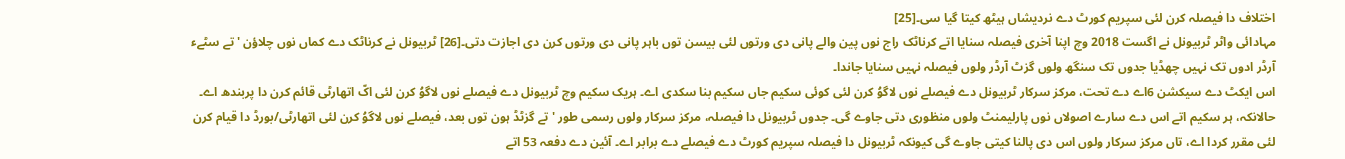اختلاف دا فیصلہ کرن لئی سپریم کورٹ دے نردیشاں ہیٹھ کیتا گیا سی۔[25]
مہادائی واٹر ٹربیونل نے اگست 2018 وچ اپنا آخری فیصلہ سنایا اتے کرناٹک راج نوں پین والے پانی دی ورتوں لئی بیسن توں باہر پانی دی ورتوں کرن دی اجازت دتی۔[26] ٹربیونل نے کرناٹک دے کماں نوں چلاؤن 'تے سٹےء آرڈر ادوں تک نہیں چھڈیا جدوں تک سنگھ ولوں گزٹ آرڈر ولوں فیصلہ نہیں سنایا جاندا۔
اس ایکٹ دے سیکشن 6اے دے تحت، مرکز سرکار ٹربیونل دے فیصلے نوں لاگوُ کرن لئی کوئی سکیم جاں سکیم بنا سکدی اے۔ ہریک سکیم وچ ٹربیونل دے فیصلے نوں لاگوُ کرن لئی اکّ اتھارٹی قائم کرن دا پربندھ اے۔ حالانکہ، ہر سکیم اتے اس دے سارے اصولاں نوں پارلیمنٹ ولوں منظوری دتی جاوے گی۔ جدوں ٹربیونل دا فیصلہ، مرکز سرکار ولوں رسمی طور 'تے گزٹڈ ہون توں بعد، فیصلے نوں لاگوُ کرن لئی اتھارٹی/بورڈ دا قیام کرن لئی مقرر کردا اے، تاں مرکز سرکار ولوں اس دی پالنا کیتی جاوے گی کیونکہ ٹربیونل دا فیصلہ سپریم کورٹ دے فیصلے دے برابر اے۔ آئین دے دفعہ 53 اتے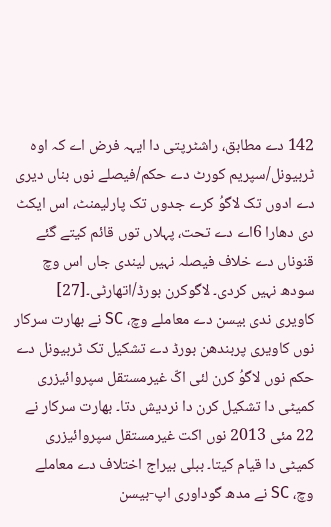142 دے مطابق، راشٹرپتی دا ایہہ فرض اے کہ اوہ ٹربیونل/سپریم کورٹ دے حکم/فیصلے نوں بناں دیری دے ادوں تک لاگوُ کرے جدوں تک پارلیمنٹ، اس ایکٹ دی دھارا 6اے دے تحت، پہلاں توں قائم کیتے گئے قنوناں دے خلاف فیصلہ نہیں لیندی جاں اس وچ سودھ نہیں کردی۔ لاگوکرن بورڈ/اتھارٹی۔[27]
کاویری ندی بیسن دے معاملے وچ، SC نے بھارت سرکار نوں کاویری پربندھن بورڈ دے تشکیل تک ٹربیونل دے حکم نوں لاگوُ کرن لئی اکّ غیرمستقل سپروائیزری کمیٹی دا تشکیل کرن دا نردیش دتا۔ بھارت سرکار نے 22 مئی 2013 نوں اکت غیرمستقل سپروائیزری کمیٹی دا قیام کیتا۔ ببلی بیراج اختلاف دے معاملے وچ، SC نے مدھ گوداوری اپ-بیسن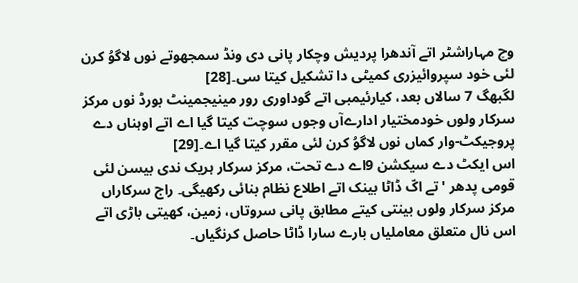وچ مہاراشٹر اتے آندھرا پردیش وچکار پانی دی ونڈ سمجھوتے نوں لاگوُ کرن لئی خود سپروائیزری کمیٹی دا تشکیل کیتا سی۔[28]
لگبھگ 7 سالاں بعد، کیارئیمبی اتے گوداوری رور مینیجمینٹ بورڈ نوں مرکز سرکار ولوں خودمختیار ادارےآں وجوں سوچت کیتا گیا اے اتے اوہناں دے پروجیکٹ-وار کماں نوں لاگوُ کرن لئی مقرر کیتا گیا اے۔[29]
اس ایکٹ دے سیکشن 9اے دے تحت، مرکز سرکار ہریک ندی بیسن لئی قومی پدھر 'تے اکّ ڈاٹا بینک اتے اطلاع نظام بنائی رکھیگی۔ راج سرکاراں مرکز سرکار ولوں بینتی کیتے مطابق پانی سروتاں، زمین، کھیتی باڑی اتے اس نال متعلق معاملیاں بارے سارا ڈاٹا حاصل کرنگیاں۔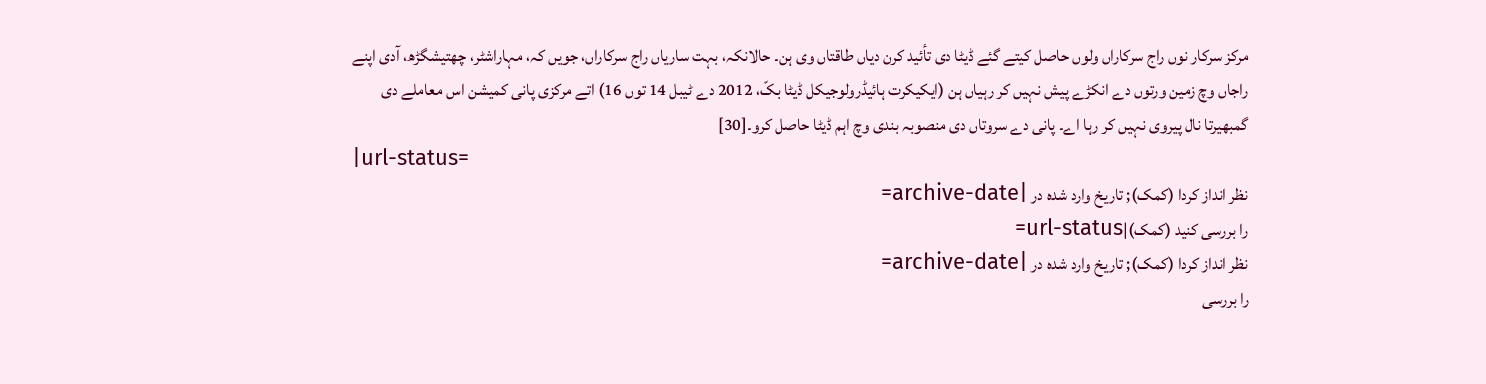مرکز سرکار نوں راج سرکاراں ولوں حاصل کیتے گئے ڈیٹا دی تأئید کرن دیاں طاقتاں وی ہن۔ حالانکہ، بہت ساریاں راج سرکاراں، جویں کہ، مہاراشٹر، چھتیشگڑھ، آدی اپنے راجاں وچ زمین ورتوں دے انکڑے پیش نہیں کر رہیاں ہن (ایکیکرت ہائیڈرولوجیکل ڈیٹا بکّ، 2012 دے ٹیبل 14 توں 16) اتے مرکزی پانی کمیشن اس معاملے دی گمبھیرتا نال پیروی نہیں کر رہا اے۔ پانی دے سروتاں دی منصوبہ بندی وچ اہم ڈیٹا حاصل کرو۔[30]
|url-status=
نظر انداز کردا (کمک); تاریخ وارد شده در |archive-date=
را بررسی کنید (کمک)|url-status=
نظر انداز کردا (کمک); تاریخ وارد شده در |archive-date=
را بررسی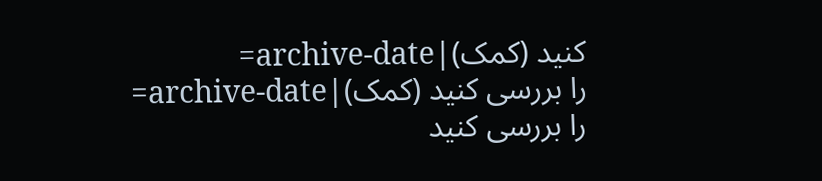کنید (کمک)|archive-date=
را بررسی کنید (کمک)|archive-date=
را بررسی کنید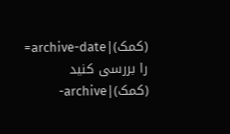(کمک)|archive-date=
را بررسی کنید (کمک)|archive-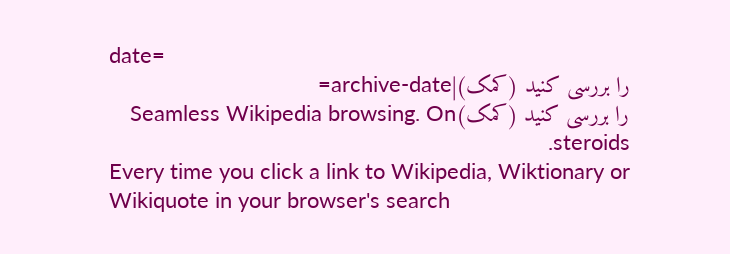date=
را بررسی کنید (کمک)|archive-date=
را بررسی کنید (کمک)Seamless Wikipedia browsing. On steroids.
Every time you click a link to Wikipedia, Wiktionary or Wikiquote in your browser's search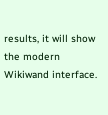results, it will show the modern Wikiwand interface.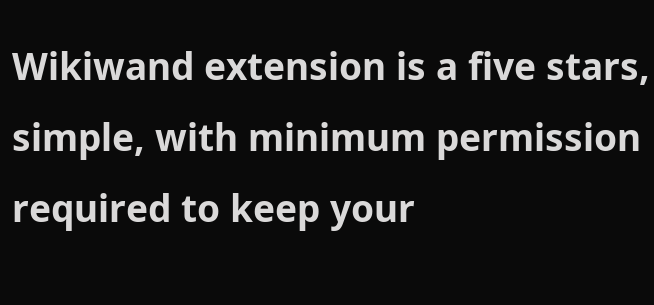Wikiwand extension is a five stars, simple, with minimum permission required to keep your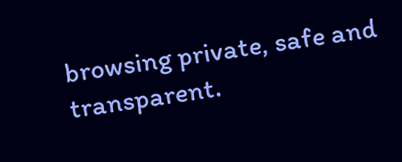browsing private, safe and transparent.